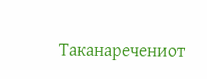Таканаречениот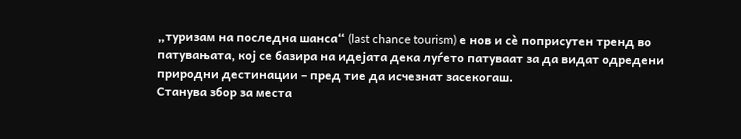„туризам на последна шанса“ (last chance tourism) е нов и сè поприсутен тренд во патувањата, кој се базира на идејата дека луѓето патуваат за да видат одредени природни дестинации – пред тие да исчезнат засекогаш.
Станува збор за места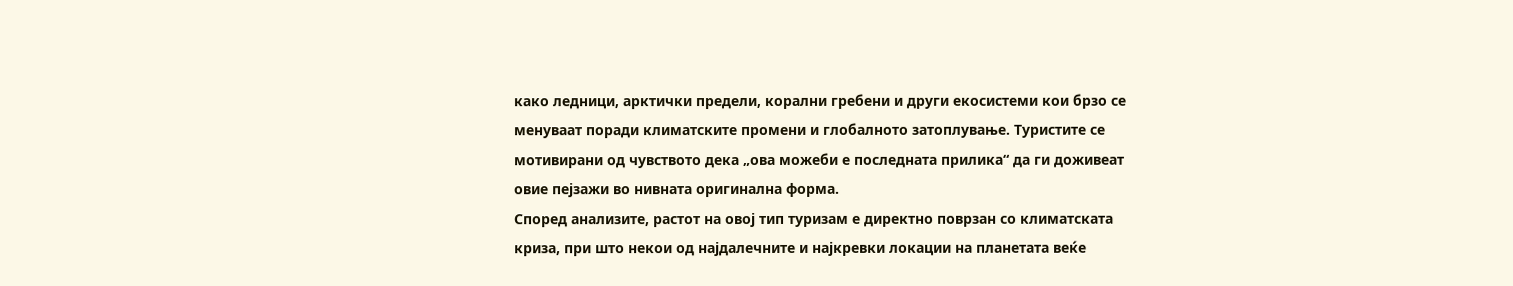како ледници, арктички предели, корални гребени и други екосистеми кои брзо се менуваат поради климатските промени и глобалното затоплување. Туристите се мотивирани од чувството дека „ова можеби е последната прилика“ да ги доживеат овие пејзажи во нивната оригинална форма.
Според анализите, растот на овој тип туризам е директно поврзан со климатската криза, при што некои од најдалечните и најкревки локации на планетата веќе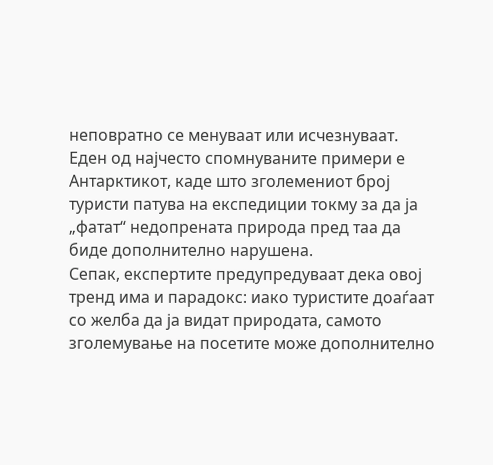неповратно се менуваат или исчезнуваат.
Еден од најчесто спомнуваните примери е Антарктикот, каде што зголемениот број туристи патува на експедиции токму за да ја „фатат“ недопрената природа пред таа да биде дополнително нарушена.
Сепак, експертите предупредуваат дека овој тренд има и парадокс: иако туристите доаѓаат со желба да ја видат природата, самото зголемување на посетите може дополнително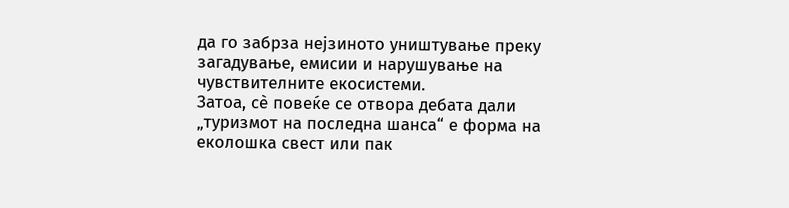да го забрза нејзиното уништување преку загадување, емисии и нарушување на чувствителните екосистеми.
Затоа, сè повеќе се отвора дебата дали „туризмот на последна шанса“ е форма на еколошка свест или пак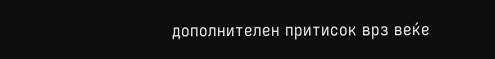дополнителен притисок врз веќе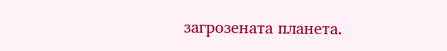загрозената планета.